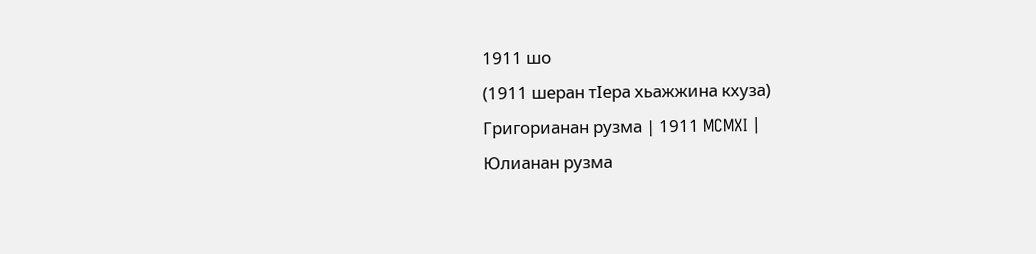1911 шо
(1911 шеран тӀера хьажжина кхуза)
Григорианан рузма | 1911 MCMXI |
Юлианан рузма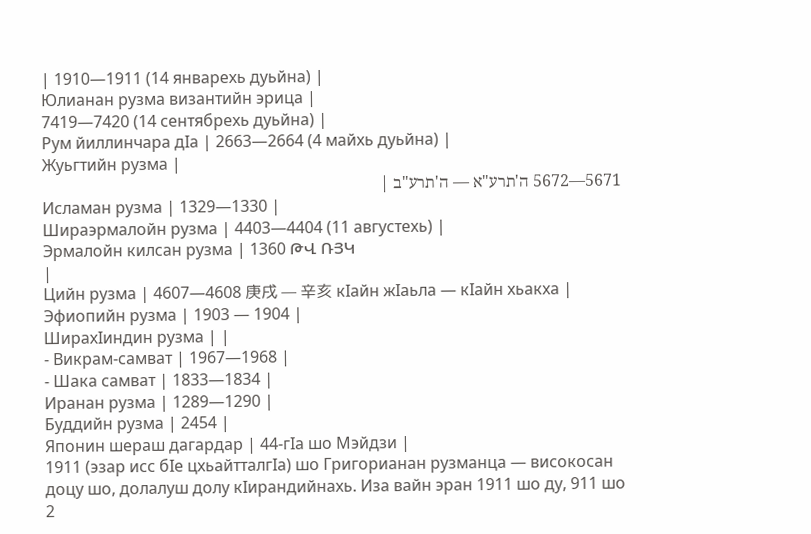| 1910—1911 (14 январехь дуьйна) |
Юлианан рузма византийн эрица |
7419—7420 (14 сентябрехь дуьйна) |
Рум йиллинчара дӀа | 2663—2664 (4 майхь дуьйна) |
Жуьгтийн рузма |
5671—5672 ה'תרע"א — ה'תרע"ב |
Исламан рузма | 1329—1330 |
Шираэрмалойн рузма | 4403—4404 (11 августехь) |
Эрмалойн килсан рузма | 1360 ԹՎ ՌՅԿ
|
Цийн рузма | 4607—4608 庚戌 — 辛亥 кӀайн жӀаьла — кӀайн хьакха |
Эфиопийн рузма | 1903 — 1904 |
ШирахӀиндин рузма | |
- Викрам-самват | 1967—1968 |
- Шака самват | 1833—1834 |
Иранан рузма | 1289—1290 |
Буддийн рузма | 2454 |
Японин шераш дагардар | 44-гӀа шо Мэйдзи |
1911 (эзар исс бӀе цхьайтталгӀа) шо Григорианан рузманца — високосан доцу шо, долалуш долу кӀирандийнахь. Иза вайн эран 1911 шо ду, 911 шо 2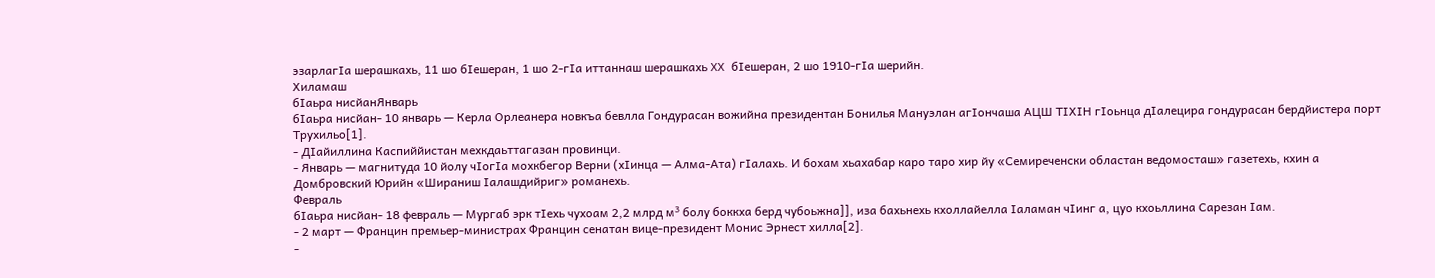эзарлагӀа шерашкахь, 11 шо бӀешеран, 1 шо 2-гӀа иттаннаш шерашкахь XX бӀешеран, 2 шо 1910-гӀа шерийн.
Хиламаш
бӀаьра нисйанЯнварь
бӀаьра нисйан- 10 январь — Керла Орлеанера новкъа бевлла Гондурасан вожийна президентан Бонилья Мануэлан агӀончаша АЦШ ТӀХӀН гӀоьнца дӀалецира гондурасан бердйистера порт Трухильо[1].
- ДӀайиллина Каспиййистан мехкдаьттагазан провинци.
- Январь — магнитуда 10 йолу чӀогӀа мохкбегор Верни (хӀинца — Алма-Ата) гӀалахь. И бохам хьахабар каро таро хир йу «Семиреченски областан ведомосташ» газетехь, кхин а Домбровский Юрийн «Шираниш Ӏалашдийриг» романехь.
Февраль
бӀаьра нисйан- 18 февраль — Мургаб эрк тӀехь чухоам 2,2 млрд м³ болу боккха берд чубоьжна]], иза бахьнехь кхоллайелла Ӏаламан чӀинг а, цуо кхоьллина Сарезан Ӏам.
- 2 март — Францин премьер-министрах Францин сенатан вице-президент Монис Эрнест хилла[2].
-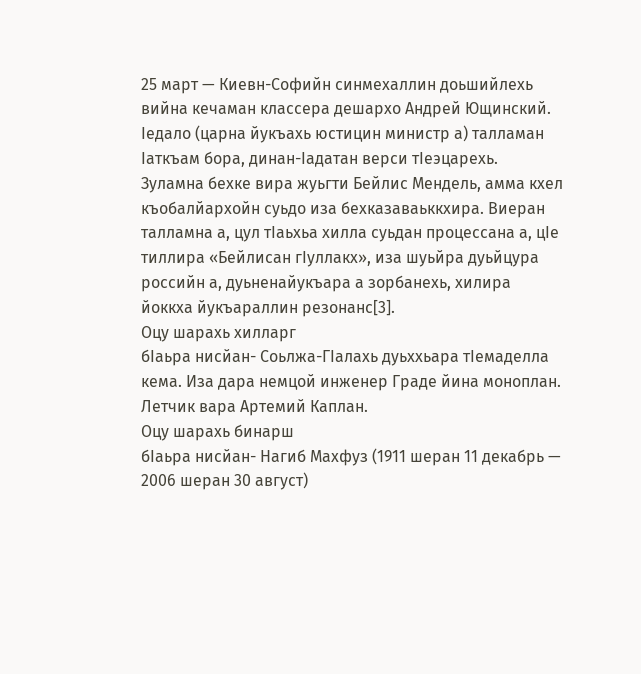25 март — Киевн-Софийн синмехаллин доьшийлехь вийна кечаман классера дешархо Андрей Ющинский. Ӏедало (царна йукъахь юстицин министр а) талламан Ӏаткъам бора, динан-Ӏадатан верси тӀеэцарехь. Зуламна бехке вира жуьгти Бейлис Мендель, амма кхел къобалйархойн суьдо иза бехказаваьккхира. Виеран талламна а, цул тӀаьхьа хилла суьдан процессана а, цӀе тиллира «Бейлисан гӀуллакх», иза шуьйра дуьйцура российн а, дуьненайукъара а зорбанехь, хилира йоккха йукъараллин резонанс[3].
Оцу шарахь хилларг
бӀаьра нисйан- Соьлжа-ГӀалахь дуьххьара тӀемаделла кема. Иза дара немцой инженер Граде йина моноплан. Летчик вара Артемий Каплан.
Оцу шарахь бинарш
бӀаьра нисйан- Нагиб Махфуз (1911 шеран 11 декабрь — 2006 шеран 30 август)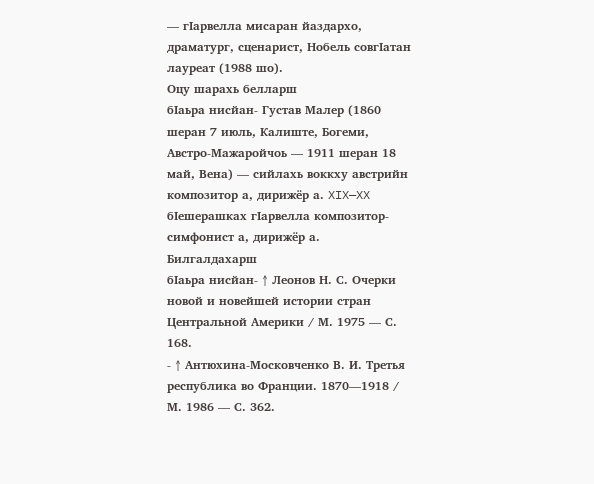— гӀарвелла мисаран йаздархо, драматург, сценарист, Нобель совгӀатан лауреат (1988 шо).
Оцу шарахь белларш
бӀаьра нисйан- Густав Малер (1860 шеран 7 июль, Калиште, Богеми, Австро-Мажаройчоь — 1911 шеран 18 май, Вена) — сийлахь воккху австрийн композитор а, дирижёр а. XIX—XX бӀешерашках гӀарвелла композитор-симфонист а, дирижёр а.
Билгалдахарш
бӀаьра нисйан- ↑ Леонов Н. С. Очерки новой и новейшей истории стран Центральной Америки / М. 1975 — С. 168.
- ↑ Антюхина-Московченко В. И. Третья республика во Франции. 1870—1918 / М. 1986 — С. 362.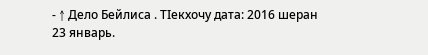- ↑ Дело Бейлиса . ТӀекхочу дата: 2016 шеран 23 январь.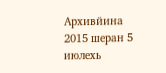Архивйина 2015 шеран 5 июлехь